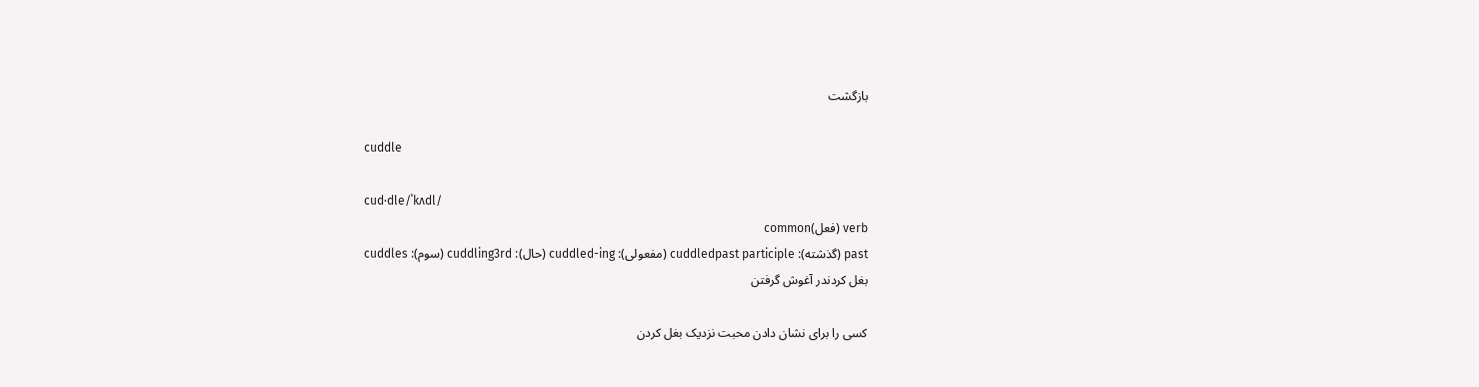بازگشت

cuddle

cud·dle/ˈkʌdl/
verb (فعل)common
past (گذشته): cuddledpast participle (مفعولی): cuddled-ing (حال): cuddling3rd (سوم): cuddles
بغل کردندر آغوش گرفتن

کسی را برای نشان دادن محبت نزدیک بغل کردن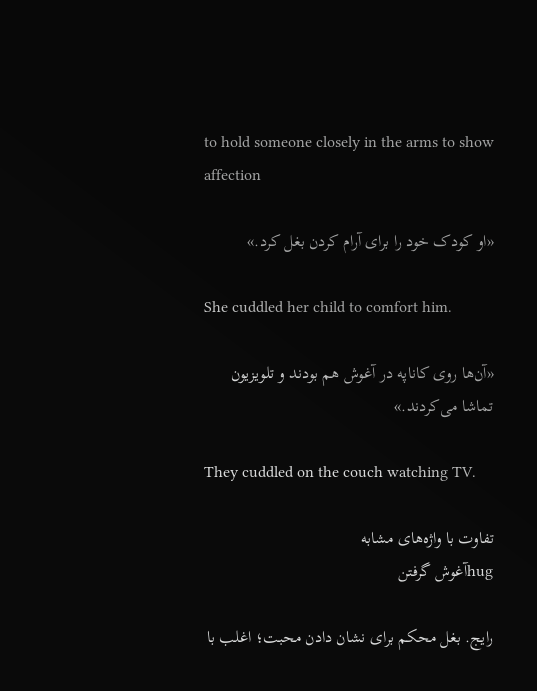to hold someone closely in the arms to show affection

«او کودک خود را برای آرام کردن بغل کرد.»

She cuddled her child to comfort him.

«آن‌ها روی کاناپه در آغوش هم بودند و تلویزیون تماشا می‌کردند.»

They cuddled on the couch watching TV.

تفاوت با واژه‌های مشابه
hugآغوش گرفتن

رایج. بغل محکم برای نشان دادن محبت؛ اغلب با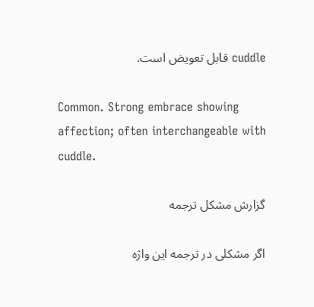cuddle قابل تعویض است.

Common. Strong embrace showing affection; often interchangeable with cuddle.

گزارش مشکل ترجمه

اگر مشکلی در ترجمه این واژه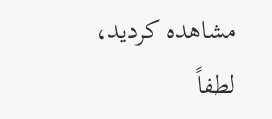مشاهده کردید، لطفاً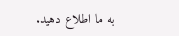به ما اطلاع دهید.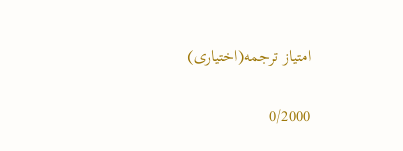امتیاز ترجمه(اختیاری)

0/2000